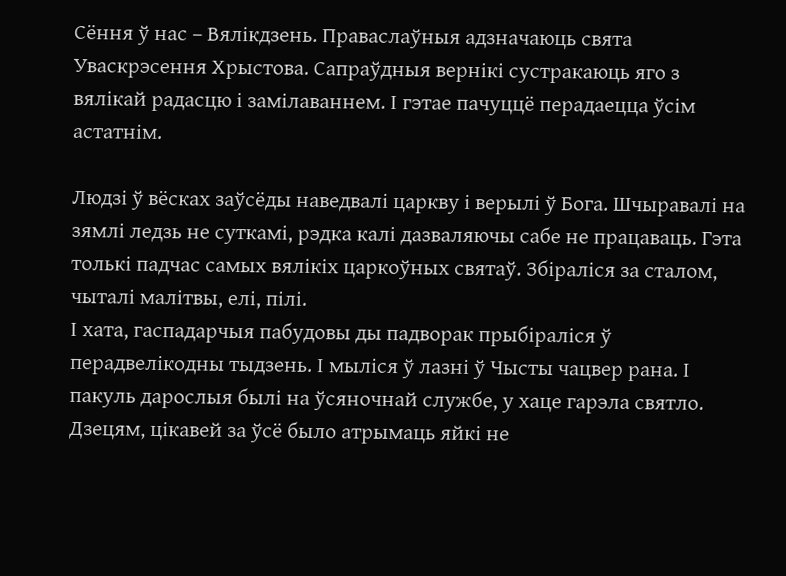Сёння ў нас – Вялікдзень. Праваслаўныя адзначаюць свята Уваскрэсення Хрыстова. Сапраўдныя вернікі сустракаюць яго з вялікай радасцю і замілаваннем. І гэтае пачуццё перадаецца ўсім астатнім.

Людзі ў вёсках заўсёды наведвалі царкву і верылі ў Бога. Шчыравалі на зямлі ледзь не суткамі, рэдка калі дазваляючы сабе не працаваць. Гэта толькі падчас самых вялікіх царкоўных святаў. Збіраліся за сталом, чыталі малітвы, елі, пілі.
І хата, гаспадарчыя пабудовы ды падворак прыбіраліся ў перадвелікодны тыдзень. І мыліся ў лазні ў Чысты чацвер рана. І пакуль дарослыя былі на ўсяночнай службе, у хаце гарэла святло.
Дзецям, цікавей за ўсё было атрымаць яйкі не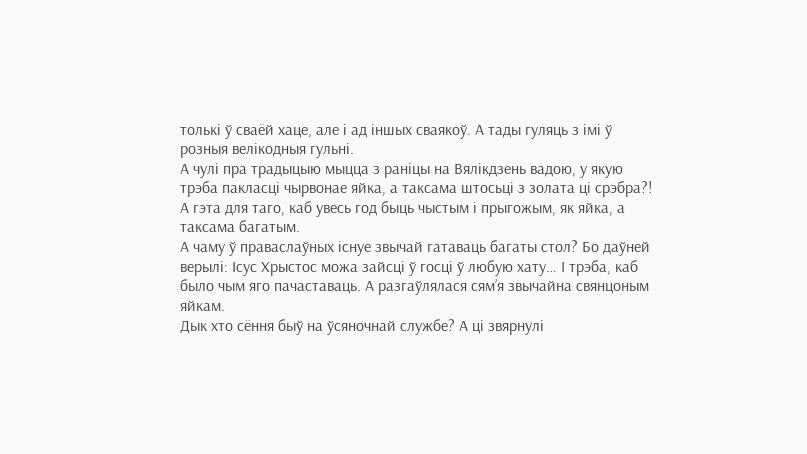толькі ў сваёй хаце, але і ад іншых сваякоў. А тады гуляць з імі ў розныя велікодныя гульні.
А чулі пра традыцыю мыцца з раніцы на Вялікдзень вадою, у якую трэба пакласці чырвонае яйка, а таксама штосьці з золата ці срэбра?! А гэта для таго, каб увесь год быць чыстым і прыгожым, як яйка, а таксама багатым.
А чаму ў праваслаўных існуе звычай гатаваць багаты стол? Бо даўней верылі: Ісус Хрыстос можа зайсці ў госці ў любую хату… І трэба, каб было чым яго пачаставаць. А разгаўлялася сям’я звычайна свянцоным яйкам.
Дык хто сёння быў на ўсяночнай службе? А ці звярнулі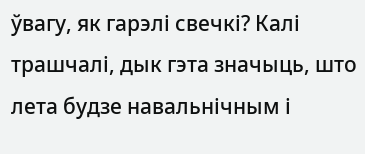ўвагу, як гарэлі свечкі? Калі трашчалі, дык гэта значыць, што лета будзе навальнічным і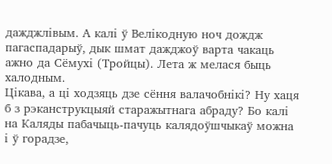дажджлівым. А калі ў Велікодную ноч дождж пагаспадарыў, дык шмат дажджоў варта чакаць ажно да Сёмухі (Тройцы). Лета ж мелася быць халодным.
Цікава, а ці ходзяць дзе сёння валачобнікі? Ну хаця б з рэканструкцыяй старажытнага абраду? Бо калі на Каляды пабачыць-пачуць калядоўшчыкаў можна і ў горадзе,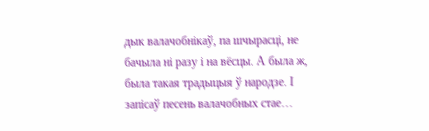дык валачобнікаў, па шчырасці, не бачыла ні разу і на вёсцы. А была ж, была такая традыцыя ў народзе. І запісаў песень валачобных стае…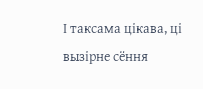І таксама цікава, ці вызірне сёння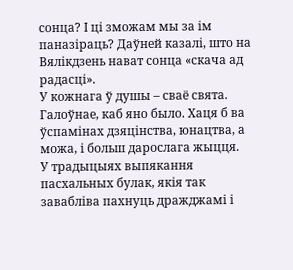сонца? І ці зможам мы за ім паназіраць? Даўней казалі, што на Вялікдзень нават сонца «скача ад радасці».
У кожнага ў душы – сваё свята. Галоўнае, каб яно было. Хаця б ва ўспамінах дзяцінства, юнацтва, а можа, і больш дарослага жыцця.
У традыцыях выпякання пасхальных булак, якія так завабліва пахнуць дражджамі і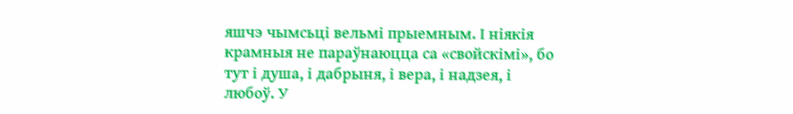яшчэ чымсьці вельмі прыемным. І ніякія крамныя не параўнаюцца са «свойскімі», бо тут і душа, і дабрыня, і вера, і надзея, і любоў. У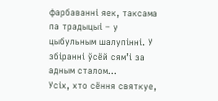фарбаванні яек, таксама па традыцыі – у цыбульным шалупінні. У збіранні ўсёй сям’і за адным сталом…
Усіх, хто сёння святкуе,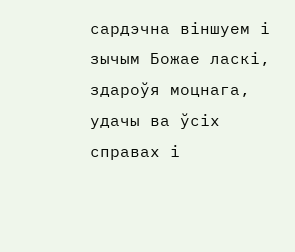сардэчна віншуем і зычым Божае ласкі, здароўя моцнага, удачы ва ўсіх справах і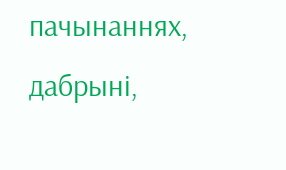пачынаннях, дабрыні,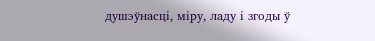душэўнасці, міру, ладу і згоды ў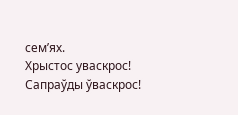сем’ях.
Хрыстос уваскрос! Сапраўды ўваскрос!